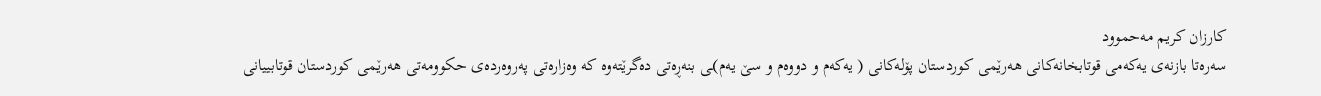کارزان کریم مەحموود
سەرەتا بازنەی یەکەمی قوتابخانەکانی هەرێمی کوردستان پۆلەکانی ( یەکەم و دووەم و سێ یەم)ـی بنەڕەتی دەگرێتەوە کە وەزارەتی پەروەردەی حکوومەتی هەرێمی کوردستان قوتابییانی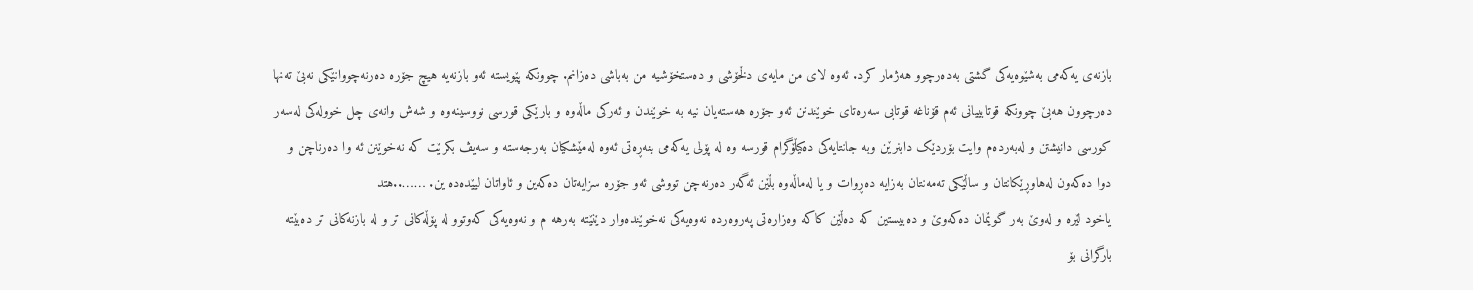بازنەی یەکەمی بەشێوەیەکی گشتی بەدەرچوو هەژمار کرد. ئەوە لای من مایەی دڵخۆشی و دەستخۆشیە من بەباشی دەزانم. چوونکە پێویستە ئەو بازنەیە هیچ جۆرە دەرنەچووانێکی نەبێ تەنها دەرچوون هەبێ چوونکە قوتابییانی ئەم قۆناغە قوتابی سەرەتای خوێندنن ئەو جۆرە هەستەیان نیه به خوێندن و ئەرکی ماڵەوە و بارێکی قورسی نووسینەوە و شەش وانەی چل خوولەکی لەسەر کورسی دانیشتن و لەبەردەم وایت بۆردێک دابنرێن وبە جانتایەکی دەکیڵۆگرام قورسه وه لە پۆلی یەکەمی بنەڕەتی ئەوە لەمێشکیان بەرجەستە و سەیڤ بکرێت کە نەخوێنن ئه وا دەرناچن و دوا دەکەون لەهاوڕێکانتان و ساڵێکی تەمەنتان بەزایە دەڕوات و یا لەماڵەوە بڵێن ئەگەر دەرنەچن تووشی ئەو جۆرە سزایەتان دەکەین و ئاواتان لیێدەده ین. ……..هتد
یاخود لێرە و لەوێ بەر گوێمان دەکەوێ و دەبیستین کە دەڵێن کاکە وەزارەتی پەروەردە نەوەیەکی نەخوێندەوار دێنێتە بەرهە م و نەوەیەکی کەوتوو لە پۆڵەکانی تر و لە بازنەکانی تر دەبێته بارگرانی بۆ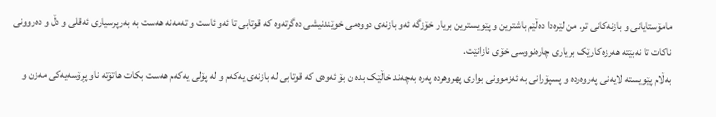مامۆستایانی و بازنەکانی تر. من لێرەدا دەڵێم باشترین و پێویسترین بریار خۆزگە ئەو بازنەی دووەمی خوێندنیشی دەگرتەوە کە قوتابی تا ئەو ئاست و تەمەنە هەست بە بەرپرسیاری ئەقلی و دڵ و دەروونی ناکات تا نەبێتە هەرزەکارێک بریاری چارەنووسی خۆی نازانێت.
بەڵام پێویستە لایەنی پەروەردە و پسپۆرانی بە ئەزموونی بواری پهروهرده پەرە بەچەند خاڵێک بده ن بۆ ئەوەی کە قوتابی لە بازنەی یەکەم و لە پۆلی یەکەم هەست بکات هاتۆتە ناو پڕۆسەیەکی مەزن و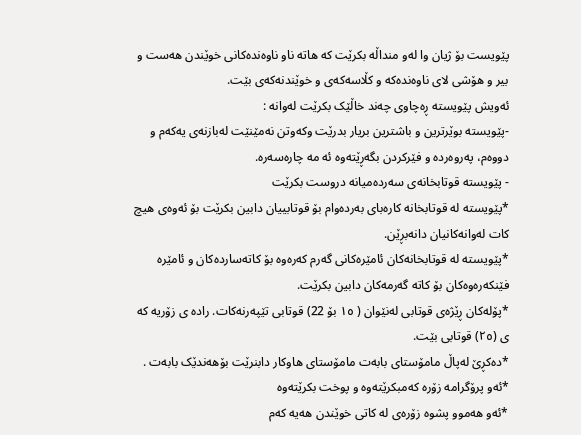پێویست بۆ ژیان وا لەو منداڵە بکرێت کە هاته ناو ناوەندەکانی خوێندن هەست و بیر و هۆشی لای ناوەندەکە و کڵاسەکەی و خوێندنەکەی بێت.
ئەویش پێویستە ڕەچاوی چەند خاڵێک بکرێت لەوانە :
-پێویستە بوێرترین و باشترین بریار بدرێت وکەوتن نەمێنێت لەبازنەی یەکەم و دووەم، پەروەردە و فێرکردن بگەڕێتەوە ئه مه چارەسەره.
- پێویستە قوتابخانەی سەردەمیانە دروست بکرێت
*پێویستە لە قوتابخانە کارەبای بەردەوام بۆ قوتابییان دابین بکرێت بۆ ئەوەی هیچ کات لەوانەکانیان دانەبڕێن.
*پێویستە لە قوتابخانەکان ئامێرەکانی گەرم کەرەوە بۆ کاتەساردەکان و ئامێرە فێنکەرەوەکان بۆ کاتە گەرمەکان دابین بکرێت.
*پۆلەکان ڕێژەی قوتابی لەنێوان ( ١٥ بۆ 22) قوتابی تێپەرنەکات. راده ی زۆریه كه ی (٢٥) قوتابی بێت.
*دەکڕێ لەپاڵ مامۆستای بابەت مامۆستای هاوکار دابنرێت بۆهەندێک بابەت .
*ئەو پرۆگرامە زۆرە کەمبکرێتەوە و پوخت بکرێتەوە
*ئەو هەموو پشوە زۆرەی لە کاتی خوێندن هەیە کەم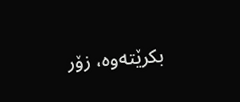بکرێتەوە، زۆر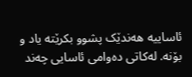ئاساییە هەندێک پشوو بکرێتە یاد و بۆنە. لەکاتی دەوامی ئاسایی چەند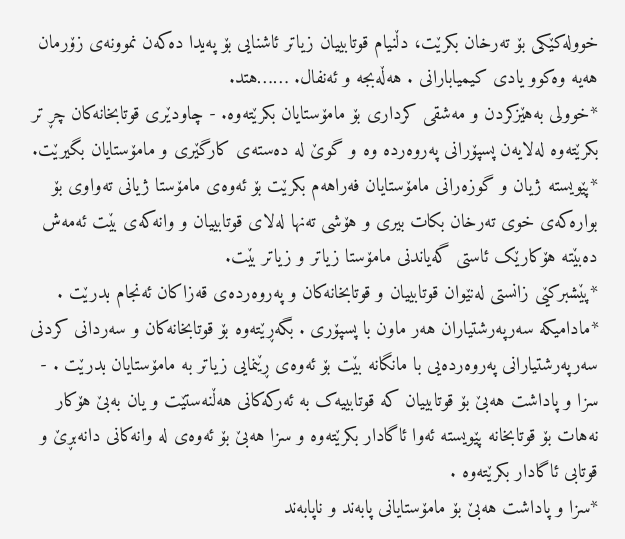خوولەکێکی بۆ تەرخان بکرێت، دڵنیام قوتابییان زیاتر ئاشنایی بۆ پەیدا دەکەن نموونەی زۆرمان هەیە وەکوو یادی کیمیابارانی . هەڵەبجە و ئەنفال. ……هتد.
*خوولی بەهێزکردن و مەشقی کرداری بۆ مامۆستایان بکرێتەوە. - چاودێری قوتابخانەکان چڕ تر بکرێتەوە لەلایەن پسپۆرانی پەروەردە وه و گوێ لە دەستەی کارگێری و مامۆستایان بگیرێت.
*پێویستە ژیان و گوزەرانی مامۆستایان فەراهەم بکرێت بۆ ئەوەی مامۆستا ژیانی تەواوی بۆ بوارەکەی خوی تەرخان بکات بیری و هۆشی تەنها لەلای قوتابییان و وانەکەی بێت ئەمەش دەبێتە هۆکارێک ئاستی گەیاندنی مامۆستا زیاتر و زیاتر بێت.
*پێشبرکێی زانستی لەنێوان قوتابییان و قوتابخانەکان و پەروەردەی قەزاکان ئەنجام بدرێت .
*مادامیكه سەرپەرشتیاران هەر ماون با پسپۆری . بگەڕێتەوە بۆ قوتابخانەکان و سەردانی کردنی سەرپەرشتیارانی پەروەردەیی با مانگانە بێت بۆ ئەوەی ڕێنمایی زیاتر بە مامۆستایان بدرێت . - سزا و پاداشت هەبێ بۆ قوتابییان کە قوتابییەک بە ئەرکەکانی هەڵنەستێت و یان بەبێ هۆکار نەهات بۆ قوتابخانە پێویسته ئەوا ئاگادار بکرێتەوە و سزا هەبێ بۆ ئەوەی لە وانەکانی دانەبڕێ و قوتابی ئاگادار بکرێتەوە .
*سزا و پاداشت هەبێ بۆ مامۆستایانی پابەند و ناپابەند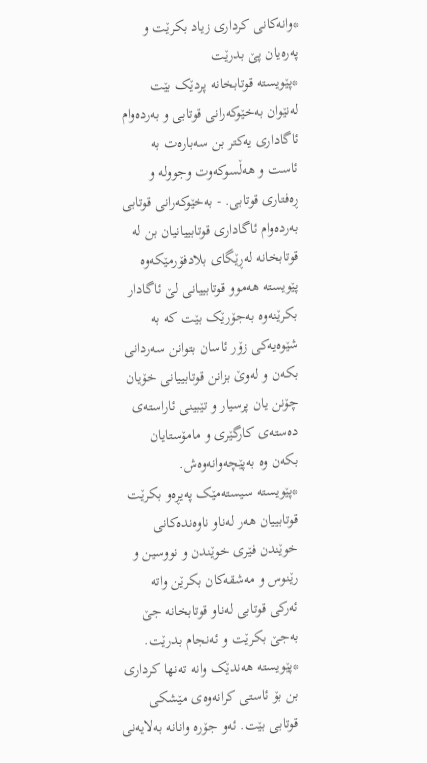*وانەکانی کرداری زیاد بکرێت و پەرەیان پێ بدرێت
*پێویستە قوتابخانە پردێک بێت لەنێوان بەخێوکەرانی قوتابی و بەردەوام ئاگاداری یەکتر بن سەبارەت بە ئاست و هەڵسوکەوت وجوولە و ڕەفتاری قوتابی. - بەخێوکەرانی قوتابی بەردەوام ئاگاداری قوتابییانیان بن لە قوتابخانە لەڕێگای بلادفۆرمێکەوە پێویستە هەموو قوتابییانی لێ ئاگادار بکرێنەوە بەجۆرێک بێت کە بە شێوەیەکی زۆر ئاسان بتوانن سەردانی بکەن و لەوێ بزانن قوتابییانی خۆیان چۆنن یان پرسیار و تێبینی ئاراستەی دەستەی کارگێری و مامۆستایان بکەن وە بەپێچەوانەوەش.
*پێویستە سیستەمێک پەیڕەو بکرێت قوتابییان هەر لەناو ناوەندەکانی خوێندن فێری خوێندن و نووسین و رێنوس و مەشقەکان بکرێن واتە ئەرکی قوتابی لەناو قوتابخانە جێ بەجێ بکرێت و ئەنجام بدرێت.
*پێویستە هەندێک وانە تەنها کرداری بن بۆ ئاستی کرانەوەی مێشکی قوتابی بێت. ئەو جۆرە وانانە بەلایەنی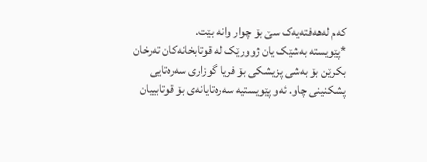کەم لەهەفتەیەک سێ بۆ چوار وانە بێت.
*پێویستە بەشێک یان ژوورێک لە قوتابخانەکان تەرخان بکرێن بۆ بەشی پزیشکی بۆ فریا گوزاری سەرەتایی پشکنینی چاو. ئەو پێویستیە سەرەتایانەی بۆ قوتابییان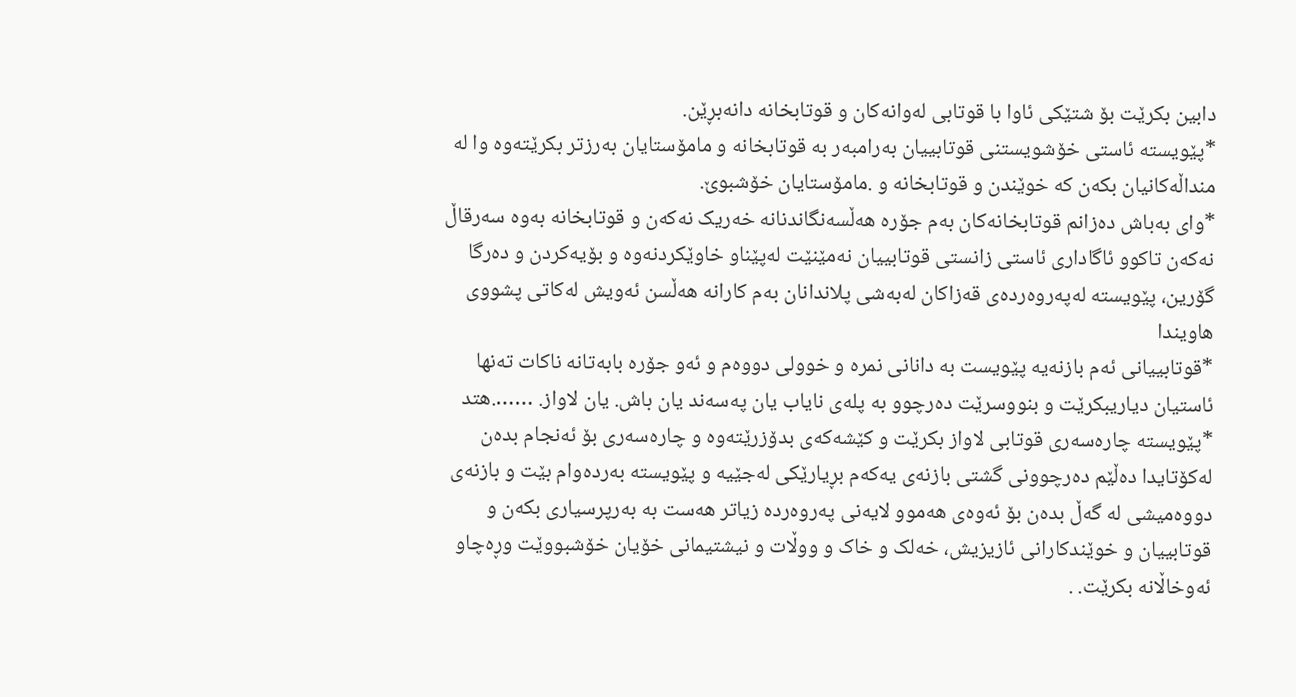دابین بکرێت بۆ شتێکی ئاوا با قوتابی لەوانەکان و قوتابخانە دانەبڕێن.
*پێویستە ئاستی خۆشویستنی قوتابییان بەرامبەر بە قوتابخانە و مامۆستایان بەرزتر بکرێتەوە وا لە منداڵەکانیان بکەن کە خوێندن و قوتابخانە و .مامۆستایان خۆشبوێ.
*وای بەباش دەزانم قوتابخانەکان بەم جۆرە هەڵسەنگاندنانە خەریک نەکەن و قوتابخانە بەوە سەرقاڵ نەکەن تاکوو ئاگاداری ئاستی زانستی قوتابییان نەمێنێت لەپێناو خاوێکردنەوە و بۆیەکردن و دەرگا گۆرین، پێویستە لەپەروەردەی قەزاکان لەبەشی پلاندانان بەم کارانە هەڵسن ئەویش لەکاتی پشووی هاویندا
*قوتابییانی ئەم بازنەیە پێویست بە دانانی نمرە و خوولی دووەم و ئەو جۆرە بابەتانە ناکات تەنها ئاستیان دیاریبکرێت و بنووسرێت دەرچوو بە پلەی نایاب یان پەسەند یان باش. یان لاواز. …….هتد
*پێویستە چارەسەری قوتابی لاواز بکرێت و کێشەکەی بدۆزرێتەوە و چارەسەری بۆ ئەنجام بدەن
لەکۆتایدا دەڵێم دەرچوونی گشتی بازنەی یەکەم بڕیارێکی لەجێیە و پێویستە بەردەوام بێت و بازنەی دووەمیشی له گەڵ بدەن بۆ ئەوەی هەموو لایەنی پەروەردە زیاتر هەست بە بەرپرسیاری بکەن و قوتابییان و خوێندکارانی ئازیزیش، خەلک و خاک و ووڵات و نیشتیمانی خۆیان خۆشبووێت وڕەچاو ئەوخاڵانە بکرێت. .